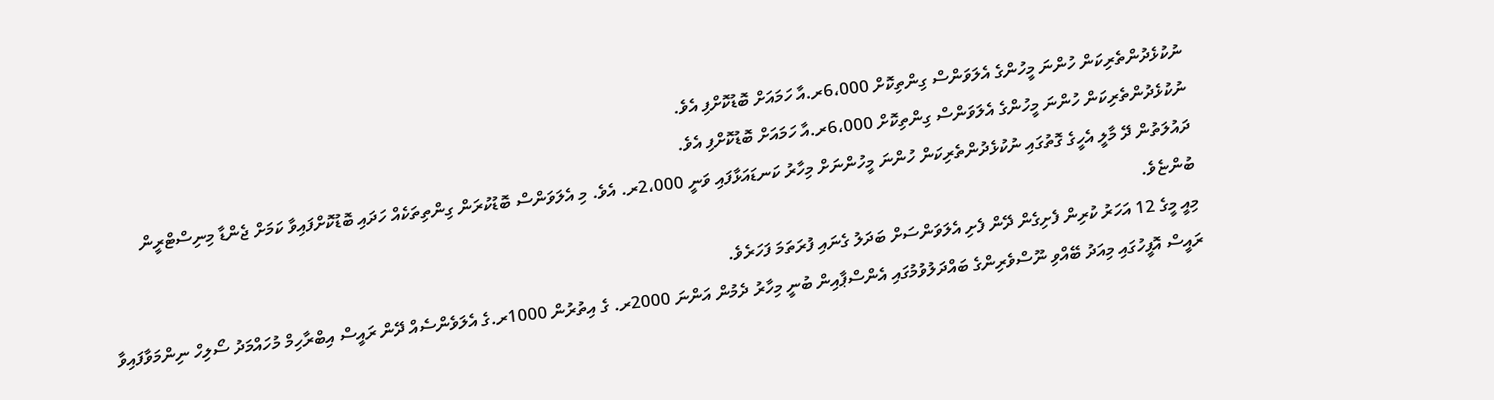ނުކުޅެދުންތެރިކަން ހުންނަ މީހުންގެ އެލަވަންސް ގިންތިކޮށް 6،000ރ.އާ ހަމައަށް ބޮޑުކޮށްފި އެވެ.
ނުކުޅެދުންތެރިކަން ހުންނަ މީހުންގެ އެލަވަންސް ގިންތިކޮށް 6،000ރ.އާ ހަމައަށް ބޮޑުކޮށްފި އެވެ.
ދައުލަތުން ދޭ މާލީ އެހީގެ ގޮތުގައި ނުކުޅެދުންތެރިކަން ހުންނަ މީހުންނަށް މިހާރު ކަނޑައަޅާފައި ވަނީ 2،000ރ. އެވެ. މި އެލަވަންސް ބޮޑުކުރަން ގިންތިތަކެއް ހަދައި ބޮޑުކޮށްފައިވާ ކަމަށް ޖެންޑާ މިނިސްޓްރީން ބުންޏެވެ.
މިއީ މީގެ 12 އަހަރު ކުރިން ފެށިގެން ދޭން ފެށި އެލަވަންސަށް ބަދަލު ގެނައި ފުރަތަމަ ފަހަރެވެ.
ރައީސް އޮފީހުގައި މިއަދު ބޭއްވި ނޫސްވެރިންގެ ބައްދަލުވުމުގައި އެންސްޕާއިން ބުނީ މިހާރު ދެމުން އަންނަ 2000ރ. ގެ އިތުރުން 1000ރ.ގެ އެލަވެންސެއް ދޭން ރައީސް އިބްރާހިމް މުހައްމަދު ސޯލިހް ނިންމަވާފައިވާ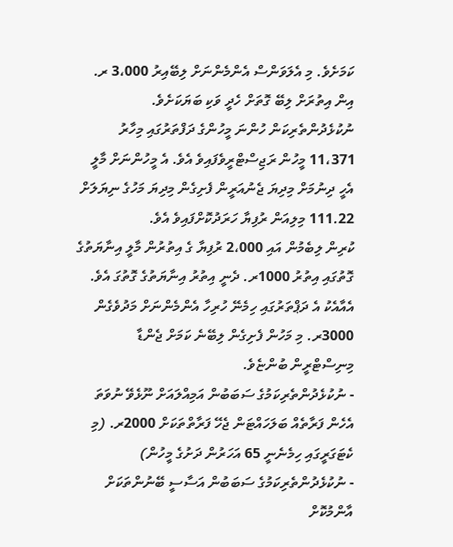ކަމަށެވެ. މި އެލަވަންސް އެންމެންނަށް ލިބޭއިރު 3،000 ރ. އިން އިތުރަށް ލިބޭ ގޮތަށް ހެދީ ވަކި ބަޔަކަށެވެ.
ނުކުޅެދުންތެރިކަން ހުންނަ މީހުންގެ ދަފްތަރުގައި މިހާރު 11،371 މީހުން ރަޖިސްޓްރީވެފައިވެ އެވެ. އެ މީހުންނަށް މާލީ އެހީ ދިނުމަށް މިދިޔަ ޖެނުއަރީން ފެށިގެން މިދިޔަ މަހުގެ ނިޔަލަށް 111.22 މިލިއަން ރުފިޔާ ހަރަދުކޮށްފައިވެ އެވެ.
ކުރިން ލިބެމުން އައި 2،000 ރުފިޔާ ގެ އިތުރުން މާލީ އިނާޔަތުގެ ގޮތުގައި އިތުރު 1000ރ. ދެނީ އިތުރު އިނާޔަތުގެ ގޮތުގަ އެވެ. އެއާއެކު އެ ދަޕްތަރުގައި ހިމެނޭ ހުރިހާ އެންމެންނަށް މަދުވެގެން 3000ރ. މި މަހުން ފެށިގެން ލިބޭނެ ކަމަށް ޖެންޑާ މިނިސްޓްރީން ބުންޏެވެ.
- ނުކުޅެދުންތެރިކަމުގެ ސަބަބުން އަމިއްލައަށް ނޫޅެވޭ ނުވަތަ އެހެން ފަރާތެއް ބަލަހައްޓަން ޖެހޭ ފަރާތްތަކަށް 2000ރ. (މި ކެޓަގަރީގައި ހިމެނެނީ 65 އަހަރުން ދަށުގެ މީހުން)
- ނުކުޅެދުންތެރިކަމުގެ ސަބަބުން އަސާސީ ބޭނުންތަކަށް އާންމުކޮށް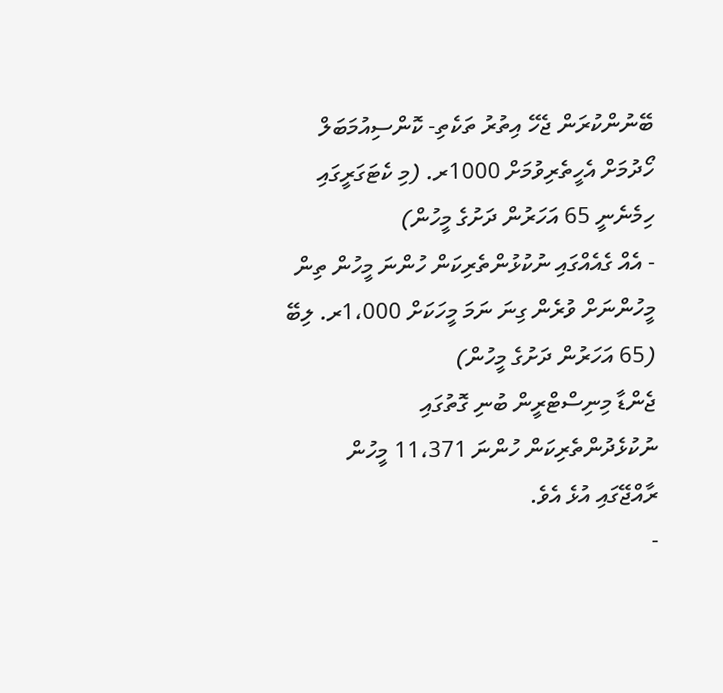ބޭނުންކުރަން ޖެހޭ އިތުރު ތަކެތި- ކޮންސިއުމަބަލް ހޯދުމަށް އެހީތެރިވުމަށް 1000ރ. (މި ކެޓަގަރީގައި ހިމެނެނީ 65 އަހަރުން ދަށުގެ މީހުން)
- އެއް ގެއެއްގައި ނުކުޅުންތެރިކަން ހުންނަ މީހުން ތިން މީހުންނަށް ވުރެން ގިނަ ނަމަ މީހަކަށް 1،000ރ. ލިބޭ (65 އަހަރުން ދަށުގެ މީހުން)
ޖެންޑާ މިނިސްޓްރީން ބުނި ގޮތުގައި ނުކުޅެދުންތެރިކަން ހުންނަ 11،371 މީހުން ރާއްޖޭގައި އުޅެ އެވެ.
-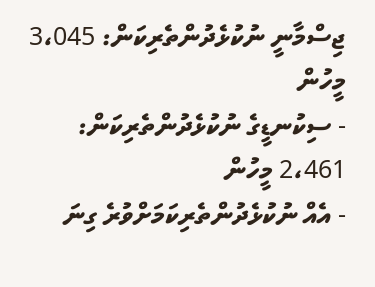ޖިސްމާނީ ނުކުޅެދުންތެރިކަން: 3،045 މީހުން
- ސިކުނޑީގެ ނުކުޅެދުންތެރިކަން: 2،461 މީހުން
- އެއް ނުކުޅެދުންތެރިކަމަށްވުރެ ގިނަ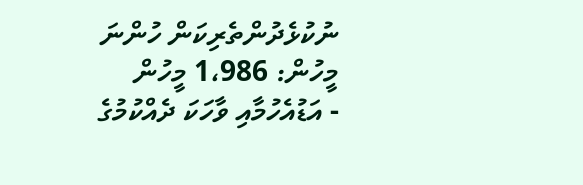ނުކުޅެދުންތެރިކަން ހުންނަ މީހުން: 1،986 މީހުން
- އަޑުއެހުމާއި ވާހަކަ ދެއްކުމުގެ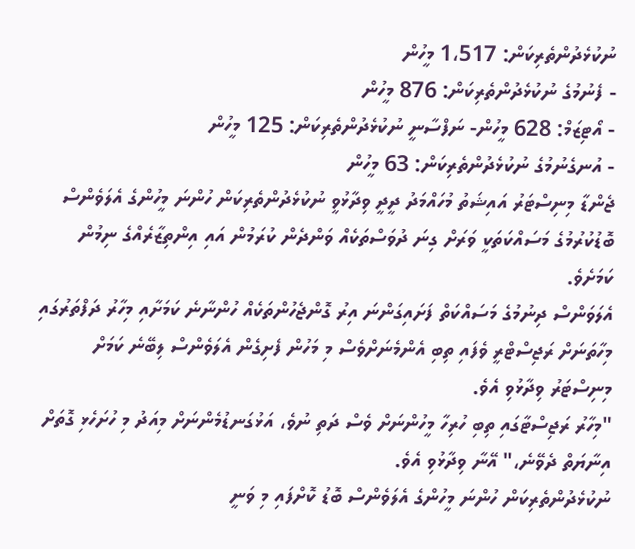ނުކުޅެދުންތެރިކަން: 1،517 މީހުން
- ފެނުމުގެ ނުކުޅެދުންތެރިކަން: 876 މީހުން
- އޯޓިޒަމް: 628 މީހުން- ނަފްސާނީ ނުކުޅެދުންތެރިކަން: 125 މީހުން
- އުނގެނުމުގެ ނުކުޅެދުންތެރިކަން: 63 މީހުން
ޖެންޑާ މިނިސްޓަރު އައިޝަތު މުހައްމަދު ދީދީ ވިދާޅުވީ ނުކުޅެދުންތެރިކަން ހުންނަ މީހުންގެ އެލަވެންސް ބޮޑުކުރުމުގެ މަސައްކަތަކީ ވަރަށް ގިނަ ދުވަސްތަކެއް ވަންދެން ކުރަމުން އައި އިންތިޒާރެއްގެ ނިމުން ކަމަށެވެ.
އެލަވަންސް ދިނުމުގެ މަސައްކަތް ފަށައިގަންނަ އިރު ގޮންޖެހުންތަކެއް ހުންނާނެ ކަމަށާއި މިހާރު ދަފްތަރުގައި މިހާތަނަށް ރަޖިސްޓްރީ ވެފައި ތިބި އެންމެނަށްވެސް މި މަހުން ފެށިގެން އެލަވެންސް ލިބޭނެ ކަމަށް މިނިސްޓަރު ވިދާޅުވި އެވެ.
"މިހާރު ރަޖިސްޓާގައި ތިބި ހުރިހާ މީހުންނަށް ވެސް ދަތި ނުވެ، އަޅުގަނޑުމެންނަށް މިއަދު މި ހުށަހެޅި ގޮތަށް އިނާޔަތް ދެވޭނެ،" އޭނާ ވިދާޅުވި އެވެ.
ނުކުޅެދުންތެރިކަން ހުންނަ މީހުންގެ އެލަވެންސް ބޮޑު ކޮށްފައި މި ވަނީ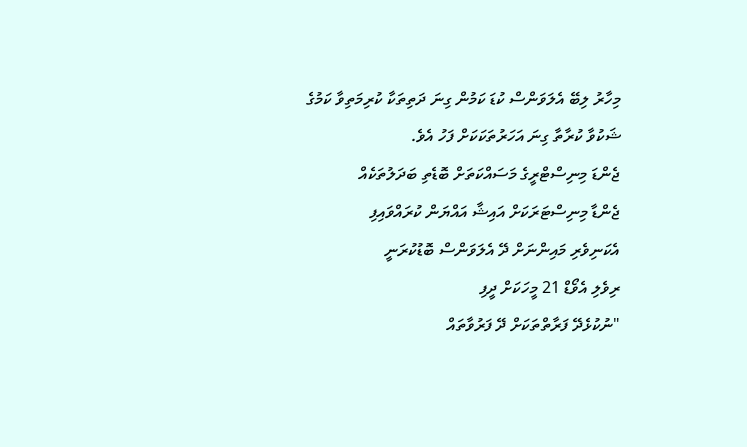މިހާރު ލިބޭ އެލަވަންސް ކުޑަ ކަމުން ގިނަ ދަތިތަކާ ކުރިމަތިވާ ކަމުގެ ޝަކުވާ ކުރާތާ ގިނަ އަހަރުތަކަކަށް ފަހު އެވެ.
ޖެންޑަ މިނިސްޓްރީގެ މަސައްކަތަށް ބޮޑެތި ބަދަލުތަކެއް
ޖެންޑާ މިނިސްޓަރަކަށް އައިޝާ އައްޔަން ކުރައްވައިފި
އެކަނިވެރި މައިންނަށް ދޭ އެލަވަންސް ބޮޑުކުރަނީ
ރިވެލި އެވޯޑް 21 މީހަކަށް ދީފި
"ނުކުޅެދޭ ފަރާތްތަކަށް ދޭ ފަރުވާތައް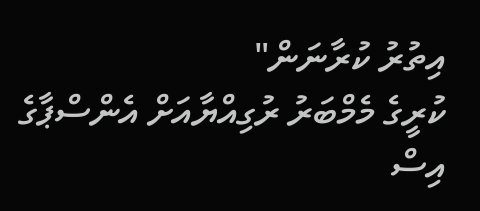އިތުރު ކުރާނަން"
ކުރީގެ މެމްބަރު ރުގިއްޔާއަށް އެންސްޕާގެ އިސް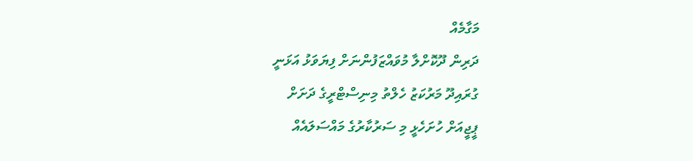މަގާމެއް
ދަރިން ދޫކޮށްލާ މުވައްޒަފުންނަށް ފިޔަވަޅު އަޅަނީ
ގުރައިދޫ މަރުކަޒު ހެލްތު މިނިސްޓްރީގެ ދަށަށް
ޕީޖީއަށް ހުށަހެޅީ މި ސަރުކާރުގެ މައްސަލައެއް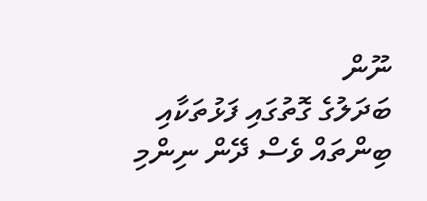ނޫން
ބަދަލުގެ ގޮތުގައި ފަޅުތަކާއި ބިންތައް ވެސް ދޭން ނިންމި